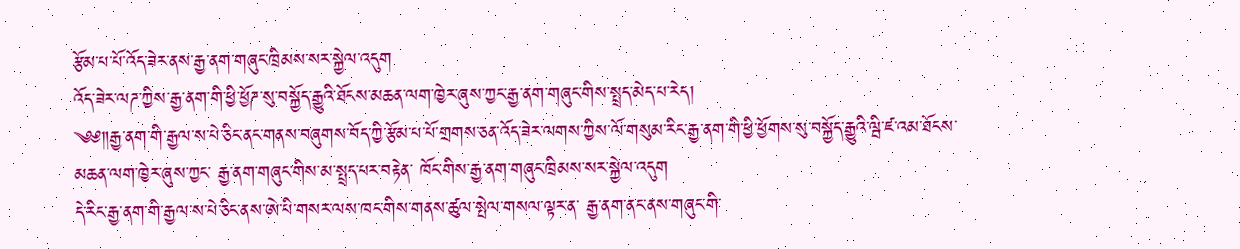རྩོམ་པ་པོ་འོད་ཟེར་ནས་རྒྱ་ནག་གཞུང་ཁྲིམས་སར་སྐྱེལ་འདུག
འོད་ཟེར་ལཌ་ཀྱིས་རྒྱ་ནག་གི་ཕྱི་ཕྱོཌ་སུ་བསྐྱོད་རྒྱུའི་ཐོངས་མཆན་ལག་ཁྱེར་ཞུས་ཀྱང་རྒྱ་ནག་གཞུང་གིས་སྤྲད་མེད་པ་རེད།
༄༅༎རྒྱ་ནག་གི་རྒྱལ་ས་པེ་ཅིང་ནང་གནས་བཞུགས་བོད་ཀྱི་རྩོམ་པ་པོ་གྲགས་ཅན་འོད་ཟེར་ལགས་ཀྱིས་ལོ་གསུམ་རིང་རྒྱ་ནག་གི་ཕྱི་ཕྱོགས་སུ་བསྐྱོད་རྒྱུའི་ལྦི་ཛ་འམ་ཐོངས་མཆན་ལག་ཁྱེར་ཞུས་ཀྱང་ རྒྱ་ནག་གཞུང་གིས་མ་སྤྲད་པར་བརྟེན་ ཁོང་གིས་རྒྱ་ནག་གཞུང་ཁྲིམས་སར་སྐྱེལ་འདུག
དེ་རིང་རྒྱ་ནག་གི་རྒྱལ་ས་པེ་ཅིང་ནས་ཨེ་པི་གསར་ལས་ཁང་གིས་གནས་ཚུལ་སྤེལ་གསལ་ལྟར་ན་ རྒྱ་ནག་ནང་ནས་གཞུང་གི་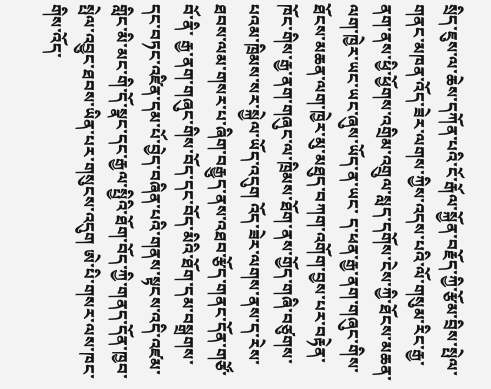སྲིད་ཇུས་ལ་ཆེས་དཀོན་པའི་ངོ་རྒོལ་སྐྱོན་བརྗོད་ཀྱི་རྩོམ་བྲིས་སྤེལ་གནང་མཁན་འོད་ཟེར་ལགས་ཀྱིས་འདས་པའི་ལོ་གསུམ་རིང་རྒྱ་ནག་ནས་ཕྱི་ཕྱོགས་འགྲིམ་འགྲུལ་སླད་དགོས་ངེས་ཀྱི་ཐོངས་མཆན་ལག་ཁྱེར་ཡང་ཡང་ཞུས་ཡོད་ན་ཡང་ ད་ཕན་རྒྱ་ནག་གཞུང་གིས་ཐོངས་མཆན་ལག་ཁྱེར་མུ་མཐུད་བཀག་འགོག་བྱས་པར་བརྟེན་ཁོང་གིས་རྒྱ་ནག་གཞུང་ལ་ཁྲིམས་ཐོག་ནས་གྱོད་གཞི་བཙུགས་པའམ་ཁྲིམས་སར་སྐྱེལ་ཡོད་འདུག འོད་ཟེར་ལགས་ནས་ད་རེས་ཐབས་ལམ་གསར་པ་ཞིག་བརྒྱུད་ནས་འཐབ་རྩོད་གནང་དོན་གཙོ་བོ་ནི་ རྒྱ་ནག་གཞུང་གིས་བོད་དང་བོད་མིའི་ཐོག་དམ་བསྒྲགས་དང་བཏང་འཛིན་དམ་པོ་བྱེད་བཞིན་པའི་གནས་སྟངས་འདི་འཛམ་གླིང་མི་མང་གི་དོ་སྣང་དང་རྒྱལ་སྤྱིའི་ཐོག་བོད་ཀྱི་གནད་དོན་ཁྱབ་སྤེལ་འབྱུང་ཐབས་ཡིན་པར་གསུངས་འདུག ཨེ་པི་གསར་ལས་ཁང་གིས་འོད་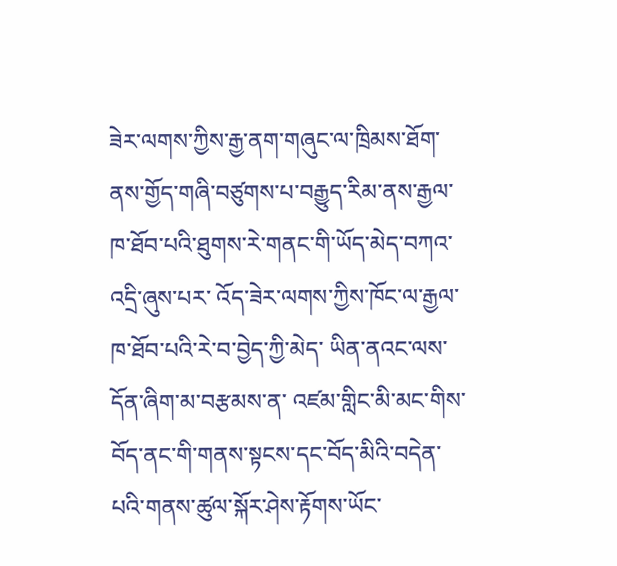ཟེར་ལགས་ཀྱིས་རྒྱ་ནག་གཞུང་ལ་ཁྲིམས་ཐོག་ནས་གྱོད་གཞི་བཙུགས་པ་བརྒྱུད་རིམ་ནས་རྒྱལ་ཁ་ཐོབ་པའི་ཐུགས་རེ་གནང་གི་ཡོད་མེད་བཀའ་འདྲི་ཞུས་པར་ འོད་ཟེར་ལགས་ཀྱིས་ཁོང་ལ་རྒྱལ་ཁ་ཐོབ་པའི་རེ་བ་བྱེད་ཀྱི་མེད་ ཡིན་ནའང་ལས་དོན་ཞིག་མ་བརྩམས་ན་ འཛམ་གླིང་མི་མང་གིས་བོད་ནང་གི་གནས་སྟངས་དང་བོད་མིའི་བདེན་པའི་གནས་ཚུལ་སྐོར་ཤེས་རྟོགས་ཡོང་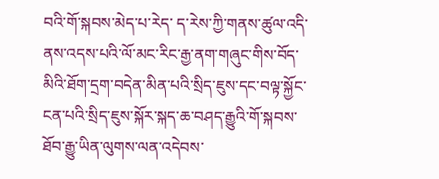བའི་གོ་སྐབས་མེད་པ་རེད་ ད་རེས་ཀྱི་གནས་ཚུལ་འདི་ནས་འདས་པའི་ལོ་མང་རིང་རྒྱ་ནག་གཞུང་གིས་བོད་མིའི་ཐོག་དྲག་བདེན་མིན་པའི་སྲིད་ཇུས་དང་བལྟ་སྐྱོང་ངན་པའི་སྲིད་ཇུས་སྐོར་སྐད་ཆ་བཤད་རྒྱུའི་གོ་སྐབས་ཐོབ་རྒྱུ་ཡིན་ལུགས་ལན་འདེབས་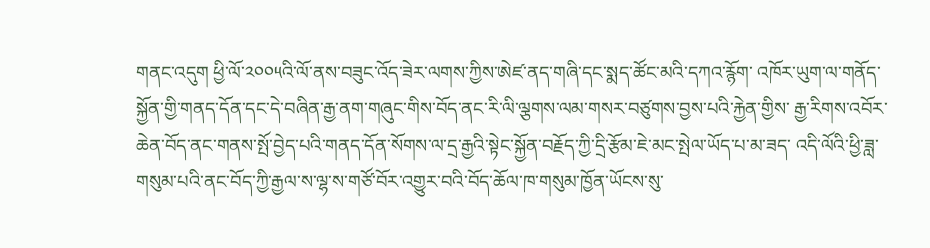གནང་འདུག ཕྱི་ལོ་༢༠༠༥འི་ལོ་ནས་བཟུང་འོད་ཟེར་ལགས་ཀྱིས་ཨེཛ་ནད་གཞི་དང་སྨད་ཚོང་མའི་དཀའ་རྙོག་ འཁོར་ཡུག་ལ་གནོད་སྐྱོན་གྱི་གནད་དོན་དང་དེ་བཞིན་རྒྱ་ནག་གཞུང་གིས་བོད་ནང་རི་ལི་ལྕགས་ལམ་གསར་བཙུགས་བྱས་པའི་རྐྱེན་གྱིས་ རྒྱ་རིགས་འབོར་ཆེན་བོད་ནང་གནས་སྤོ་བྱེད་པའི་གནད་དོན་སོགས་ལ་དྲ་རྒྱའི་སྟེང་སྐྱོན་བརྗོད་ཀྱི་དྲི་རྩོམ་ཇེ་མང་སྤེལ་ཡོད་པ་མ་ཟད་ འདི་ལོའི་ཕྱི་ཟླ་གསུམ་པའི་ནང་བོད་ཀྱི་རྒྱལ་ས་ལྷ་ས་གཙོ་བོར་འགྱུར་བའི་བོད་ཆོལ་ཁ་གསུམ་ཁྱོན་ཡོངས་སུ་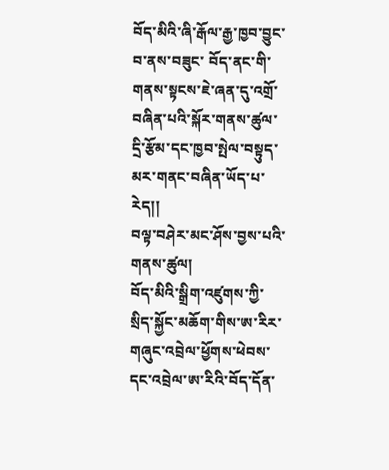བོད་མིའི་ཞི་རྒོལ་རྒྱ་ཁྱབ་བྱུང་བ་ནས་བཟུང་ བོད་ནང་གི་གནས་སྟངས་ཇེ་ཞན་དུ་འགྲོ་བཞིན་པའི་སྐོར་གནས་ཚུལ་དྲི་རྩོམ་དང་ཁྱབ་སྤེལ་བསྟུད་མར་གནང་བཞིན་ཡོད་པ་རེད།།
བལྟ་བཤེར་མང་ཤོས་བྱས་པའི་གནས་ཚུལ།
བོད་མིའི་སྒྲིག་འཛུགས་ཀྱི་སྲིད་སྐྱོང་མཆོག་གིས་ཨ་རིར་གཞུང་འབྲེལ་ཕྱོགས་ཕེབས་དང་འབྲེལ་ཨ་རིའི་བོད་དོན་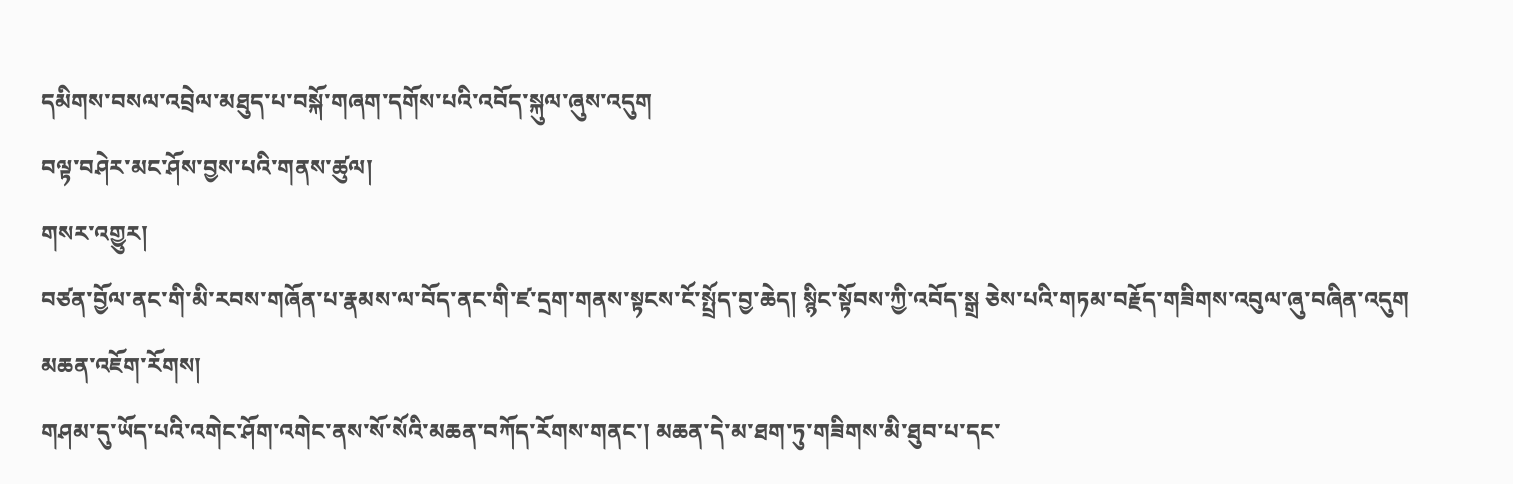དམིགས་བསལ་འབྲེལ་མཐུད་པ་བསྐོ་གཞག་དགོས་པའི་འབོད་སྐུལ་ཞུས་འདུག
བལྟ་བཤེར་མང་ཤོས་བྱས་པའི་གནས་ཚུལ།
གསར་འགྱུར།
བཙན་བྱོལ་ནང་གི་མི་རབས་གཞོན་པ་རྣམས་ལ་བོད་ནང་གི་ཛ་དྲག་གནས་སྟངས་ངོ་སྤྲོད་བྱ་ཆེད། སྙིང་སྟོབས་ཀྱི་འབོད་སྒྲ ཅེས་པའི་གཏམ་བརྗོད་གཟིགས་འབུལ་ཞུ་བཞིན་འདུག
མཆན་འཇོག་རོགས།
གཤམ་དུ་ཡོད་པའི་འགེང་ཤོག་འགེང་ནས་སོ་སོའི་མཆན་བཀོད་རོགས་གནང་། མཆན་དེ་མ་ཐག་ཏུ་གཟིགས་མི་ཐུབ་པ་དང་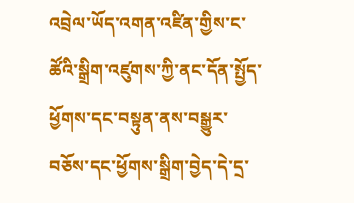འབྲེལ་ཡོད་འགན་འཛིན་གྱིས་ང་ཚོའི་སྒྲིག་འཛུགས་ཀྱི་ནང་དོན་སྤྱོད་ཕྱོགས་དང་བསྟུན་ནས་བསྒྱུར་བཅོས་དང་ཕྱོགས་སྒྲིག་བྱེད་དེ་དྲ་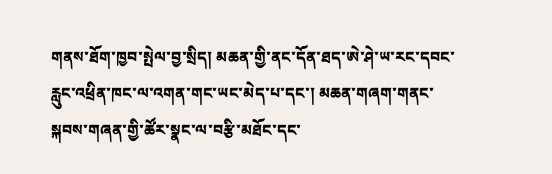གནས་ཐོག་ཁྱབ་སྤེལ་བྱ་སྲིད། མཆན་གྱི་ནང་དོན་ཐད་ཨེ་ཤེ་ཡ་རང་དབང་རླུང་འཕྲིན་ཁང་ལ་འགན་གང་ཡང་མེད་པ་དང་། མཆན་གཞག་གནང་སྐབས་གཞན་གྱི་ཚོར་སྣང་ལ་བརྩི་མཐོང་དང་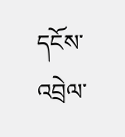དངོས་འབྲེལ་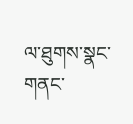ལ་ཐུགས་སྣང་གནང་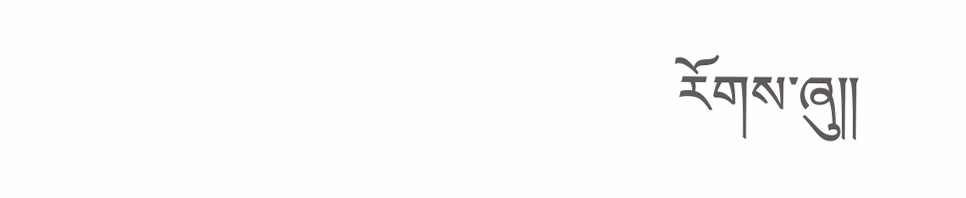རོགས་ཞུ༎